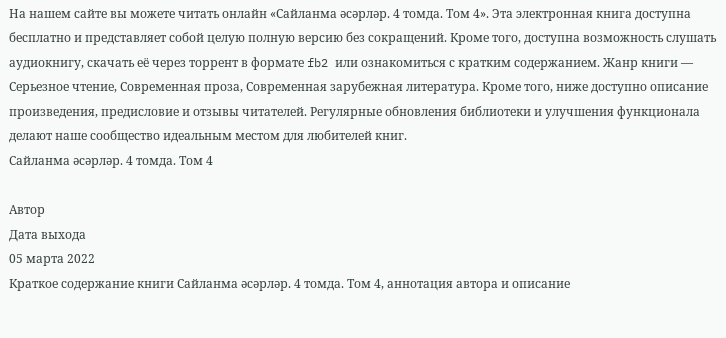На нашем сайте вы можете читать онлайн «Сайланма әсәрләр. 4 томда. Том 4». Эта электронная книга доступна бесплатно и представляет собой целую полную версию без сокращений. Кроме того, доступна возможность слушать аудиокнигу, скачать её через торрент в формате fb2 или ознакомиться с кратким содержанием. Жанр книги — Серьезное чтение, Современная проза, Современная зарубежная литература. Кроме того, ниже доступно описание произведения, предисловие и отзывы читателей. Регулярные обновления библиотеки и улучшения функционала делают наше сообщество идеальным местом для любителей книг.
Сайланма әсәрләр. 4 томда. Том 4

Автор
Дата выхода
05 марта 2022
Краткое содержание книги Сайланма әсәрләр. 4 томда. Том 4, аннотация автора и описание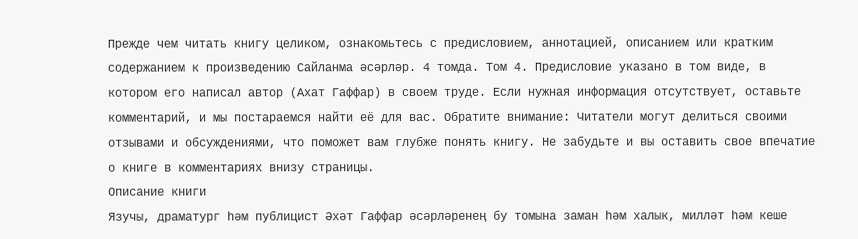Прежде чем читать книгу целиком, ознакомьтесь с предисловием, аннотацией, описанием или кратким содержанием к произведению Сайланма әсәрләр. 4 томда. Том 4. Предисловие указано в том виде, в котором его написал автор (Ахат Гаффар) в своем труде. Если нужная информация отсутствует, оставьте комментарий, и мы постараемся найти её для вас. Обратите внимание: Читатели могут делиться своими отзывами и обсуждениями, что поможет вам глубже понять книгу. Не забудьте и вы оставить свое впечатие о книге в комментариях внизу страницы.
Описание книги
Язучы, драматург һәм публицист Әхәт Гаффар әсәрләренең бу томына заман һәм халык, милләт һәм кеше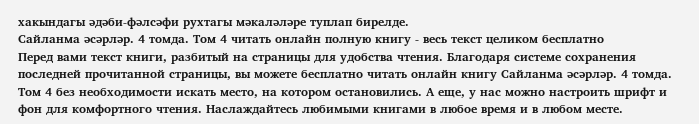хакындагы әдәби-фәлсәфи рухтагы мәкаләләре туплап бирелде.
Сайланма әсәрләр. 4 томда. Том 4 читать онлайн полную книгу - весь текст целиком бесплатно
Перед вами текст книги, разбитый на страницы для удобства чтения. Благодаря системе сохранения последней прочитанной страницы, вы можете бесплатно читать онлайн книгу Сайланма әсәрләр. 4 томда. Том 4 без необходимости искать место, на котором остановились. А еще, у нас можно настроить шрифт и фон для комфортного чтения. Наслаждайтесь любимыми книгами в любое время и в любом месте.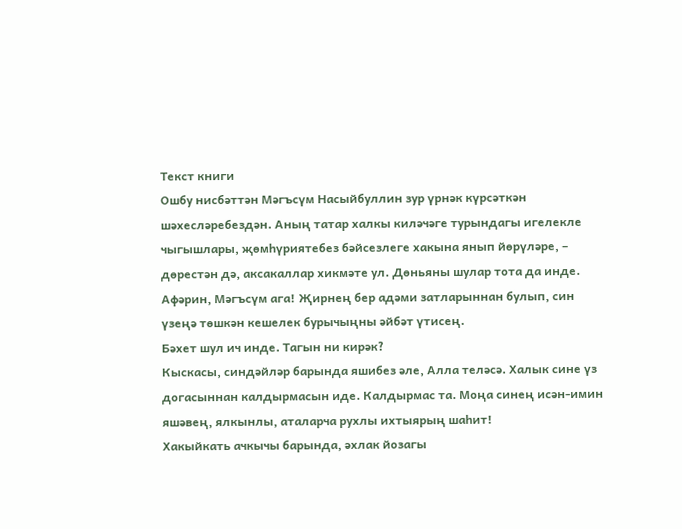Текст книги
Ошбу нисбәттән Мәгъсүм Насыйбуллин зур үрнәк күрсәткән шәхесләребездән. Аның татар халкы киләчәге турындагы игелекле чыгышлары, җөмһүриятебез бәйсезлеге хакына янып йөрүләре, – дөрестән дә, аксакаллар хикмәте ул. Дөньяны шулар тота да инде.
Афәрин, Мәгъсүм ага! Җирнең бер адәми затларыннан булып, син үзеңә төшкән кешелек бурычыңны әйбәт үтисең.
Бәхет шул ич инде. Тагын ни кирәк?
Кыскасы, синдәйләр барында яшибез әле, Алла теләсә. Халык сине үз догасыннан калдырмасын иде. Калдырмас та. Моңа синең исән-имин яшәвең, ялкынлы, аталарча рухлы ихтыярың шаһит!
Хакыйкать ачкычы барында, әхлак йозагы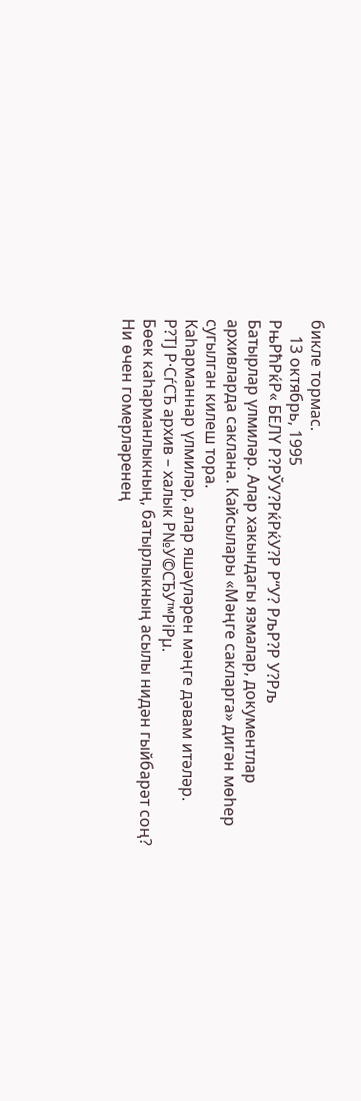бикле тормас.
    13 октябрь, 1995
РњРћРќР« БЕЛҮ Р?РЎУ?РќРќУ?Р Р“У? РљР?Р У?Рљ
Батырлар үлмиләр. Алар хакындагы язмалар, документлар архивларда саклана. Кайсылары «Мәңге сакларга» дигән мөһер сугылган килеш тора.
Каһарманнар үлмиләр, алар яшәүләрен мәңге дәвам итәләр.
Р?ТЈ Р·СѓСЂ архив – халык Р№У©СЂУ™РіРµ.
Бөек каһарманлыкның, батырлыкның асылы нидән гыйбарәт соң? Ни өчен гомерләренең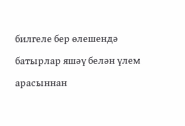билгеле бер өлешендә батырлар яшәү белән үлем арасыннан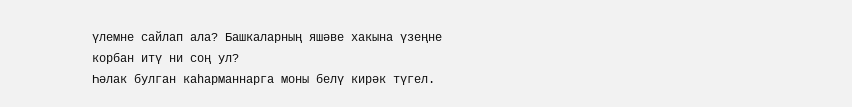үлемне сайлап ала? Башкаларның яшәве хакына үзеңне корбан итү ни соң ул?
Һәлак булган каһарманнарга моны белү кирәк түгел.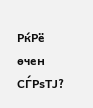РќРё өчен СЃРѕТЈ?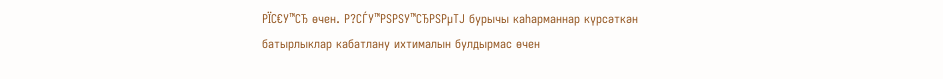РЇС€У™СЂ өчен. Р?СЃУ™РЅРЅУ™СЂРЅРµТЈ бурычы каһарманнар күрсәткән батырлыклар кабатлану ихтималын булдырмас өчен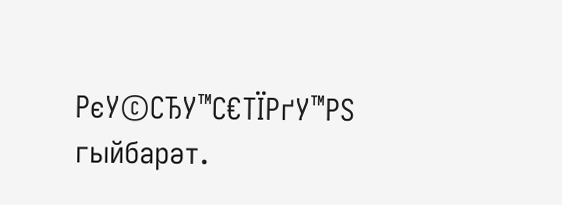РєУ©СЂУ™С€ТЇРґУ™РЅ гыйбарәт.